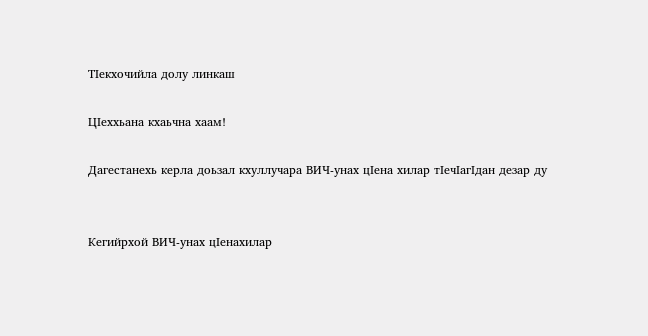ТIекхочийла долу линкаш

ЦIеххьана кхаьчна хаам!

Дагестанехь керла доьзал кхуллучара ВИЧ-унах цIена хилар тIечIагIдан дезар ду


Кегийрхой ВИЧ-унах цIенахилар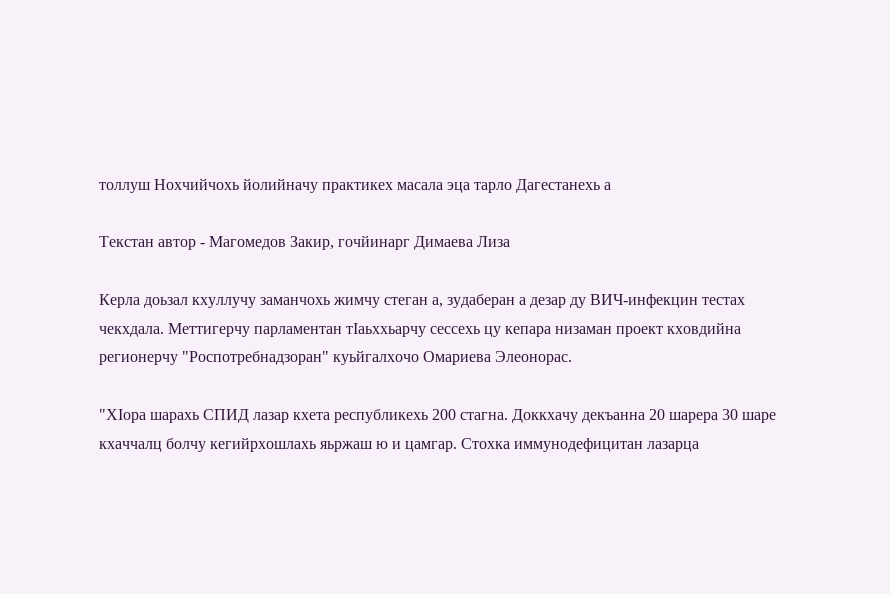толлуш Нохчийчохь йолийначу практикех масала эца тарло Дагестанехь а

Текстан автор - Магомедов Закир, гочйинарг Димаева Лиза

Керла доьзал кхуллучу заманчохь жимчу стеган а, зудаберан а дезар ду ВИЧ-инфекцин тестах чекхдала. Меттигерчу парламентан тIаьххьарчу сессехь цу кепара низаман проект кховдийна регионерчу "Роспотребнадзоран" куьйгалхочо Омариева Элеонорас.

"ХIора шарахь СПИД лазар кхета республикехь 200 стагна. Доккхачу декъанна 20 шарера 30 шаре кхаччалц болчу кегийрхошлахь яьржаш ю и цамгар. Стохка иммунодефицитан лазарца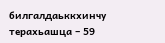билгалдаьккхинчу терахьашца – 59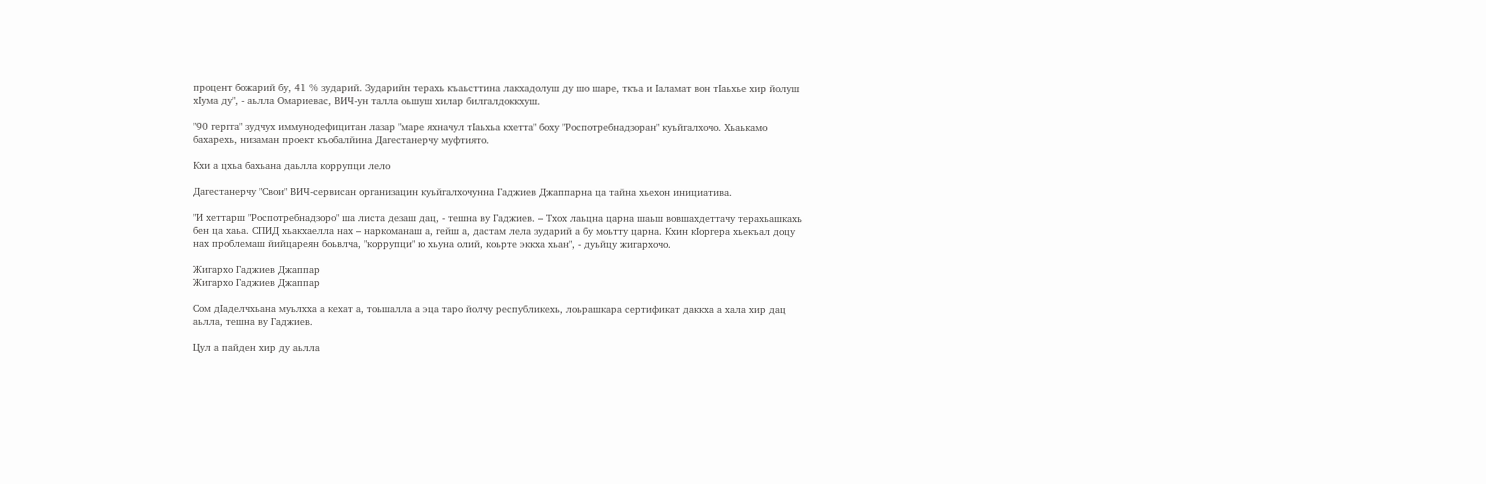процент божарий бу, 41 % зударий. Зударийн терахь къаьсттина лакхадолуш ду шо шаре, ткъа и Iаламат вон тIаьхье хир йолуш хIума ду", - аьлла Омариевас, ВИЧ-ун талла оьшуш хилар билгалдоккхуш.

"90 гергга" зудчух иммунодефицитан лазар "маре яхначул тIаьхьа кхетта" боху "Роспотребнадзоран" куьйгалхочо. Хьаькамо бахарехь, низаман проект къобалйина Дагестанерчу муфтиято.

Кхи а цхьа бахьана даьлла коррупци лело

Дагестанерчу "Свои" ВИЧ-сервисан организацин куьйгалхочунна Гаджиев Джаппарна ца тайна хьехон инициатива.

"И хеттарш "Роспотребнадзоро" ша листа дезаш дац, - тешна ву Гаджиев. – Тхох лаьцна царна шаьш вовшахдеттачу терахьашкахь бен ца хаьа. СПИД хьакхаелла нах – наркоманаш а, гейш а, дастам лела зударий а бу моьтту царна. Кхин кIоргера хьекъал доцу нах проблемаш йийцареян боьвлча, "коррупци" ю хьуна олий, коьрте эккха хьан", - дуьйцу жигархочо.

Жигархо Гаджиев Джаппар
Жигархо Гаджиев Джаппар

Сом дIаделчхьана муьлхха а кехат а, тоьшалла а эца таро йолчу республикехь, лоьрашкара сертификат даккха а хала хир дац аьлла, тешна ву Гаджиев.

Цул а пайден хир ду аьлла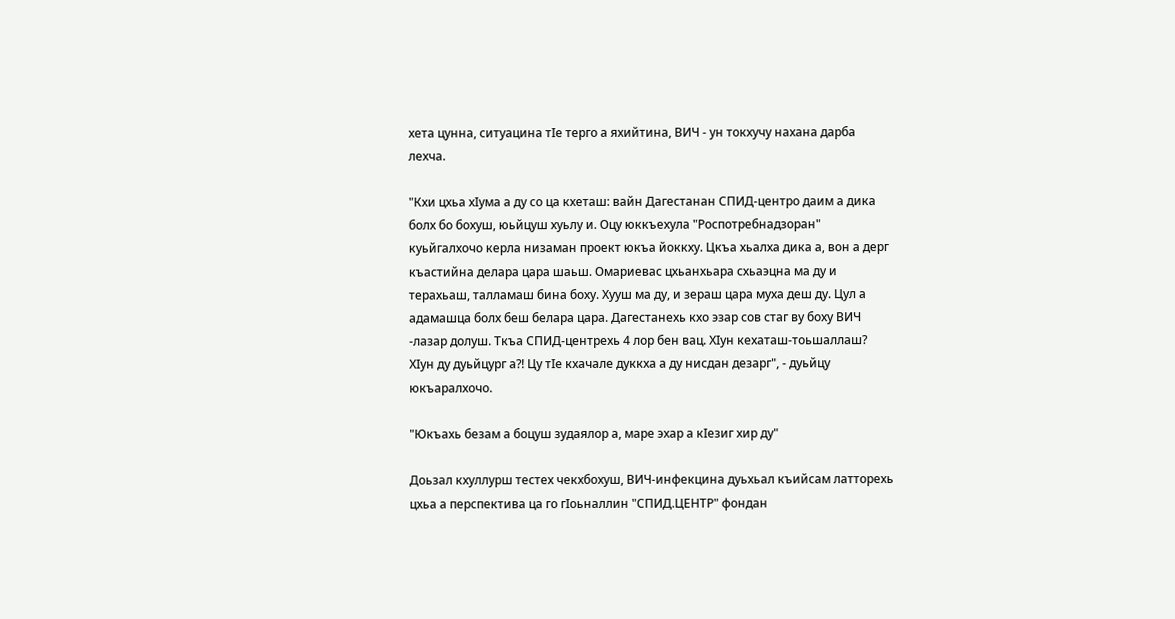хета цунна, ситуацина тIе терго а яхийтина, ВИЧ - ун токхучу нахана дарба лехча.

"Кхи цхьа хIума а ду со ца кхеташ: вайн Дагестанан СПИД-центро даим а дика болх бо бохуш, юьйцуш хуьлу и. Оцу юккъехула "Роспотребнадзоран" куьйгалхочо керла низаман проект юкъа йоккху. Цкъа хьалха дика а, вон а дерг къастийна делара цара шаьш. Омариевас цхьанхьара схьаэцна ма ду и терахьаш, талламаш бина боху. Хууш ма ду, и зераш цара муха деш ду. Цул а адамашца болх беш белара цара. Дагестанехь кхо эзар сов стаг ву боху ВИЧ -лазар долуш. Ткъа СПИД-центрехь 4 лор бен вац. ХIун кехаташ-тоьшаллаш? ХIун ду дуьйцург а?! Цу тIе кхачале дуккха а ду нисдан дезарг", - дуьйцу юкъаралхочо.

"Юкъахь безам а боцуш зудаялор а, маре эхар а кIезиг хир ду"

Доьзал кхуллурш тестех чекхбохуш, ВИЧ-инфекцина дуьхьал къийсам латторехь цхьа а перспектива ца го гIоьналлин "СПИД.ЦЕНТР" фондан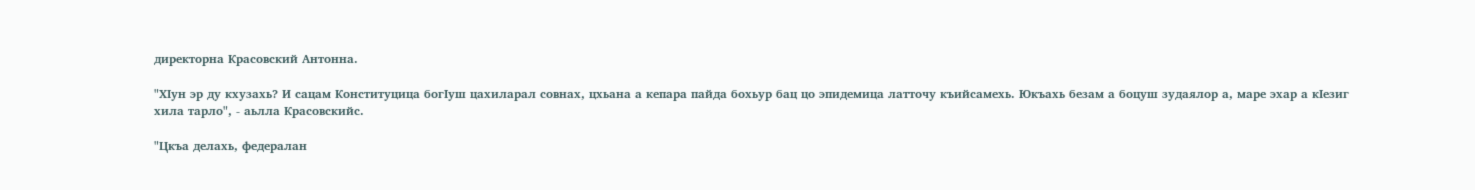директорна Красовский Антонна.

"ХIун эр ду кхузахь? И сацам Конституцица богIуш цахиларал совнах, цхьана а кепара пайда бохьур бац цо эпидемица латточу къийсамехь. Юкъахь безам а боцуш зудаялор а, маре эхар а кIезиг хила тарло", - аьлла Красовскийс.

"Цкъа делахь, федералан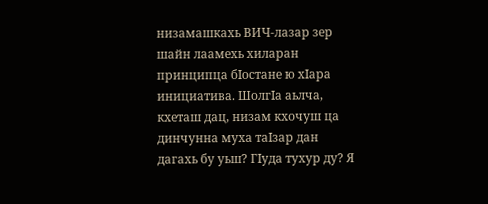низамашкахь ВИЧ-лазар зер шайн лаамехь хиларан принципца бIостане ю хIара инициатива. ШолгIа аьлча, кхеташ дац, низам кхочуш ца динчунна муха таIзар дан дагахь бу уьш? ГIуда тухур ду? Я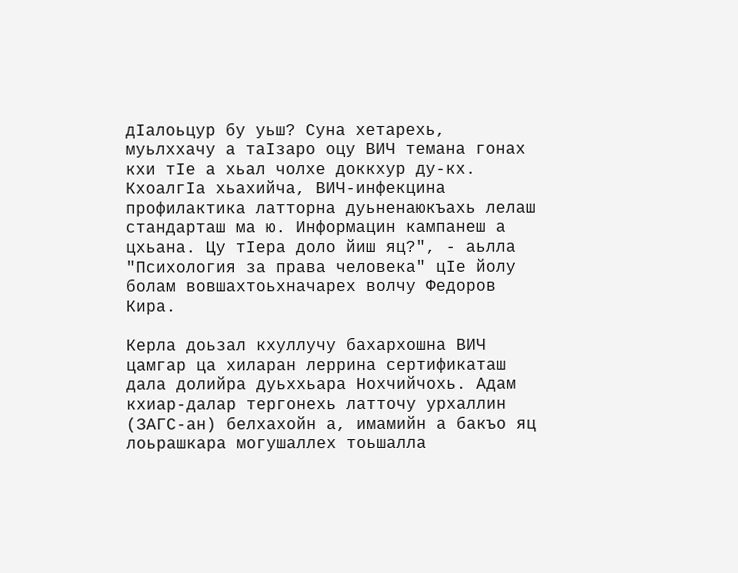дIалоьцур бу уьш? Суна хетарехь, муьлххачу а таIзаро оцу ВИЧ темана гонах кхи тIе а хьал чолхе доккхур ду-кх. КхоалгIа хьахийча, ВИЧ-инфекцина профилактика латторна дуьненаюкъахь лелаш стандарташ ма ю. Информацин кампанеш а цхьана. Цу тIера доло йиш яц?", - аьлла "Психология за права человека" цIе йолу болам вовшахтоьхначарех волчу Федоров Кира.

Керла доьзал кхуллучу бахархошна ВИЧ цамгар ца хиларан леррина сертификаташ дала долийра дуьххьара Нохчийчохь. Адам кхиар-далар тергонехь латточу урхаллин (ЗАГС-ан) белхахойн а, имамийн а бакъо яц лоьрашкара могушаллех тоьшалла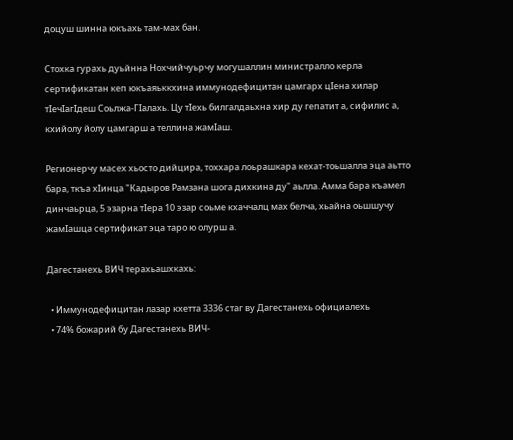доцуш шинна юкъахь там-мах бан.

Стохка гурахь дуьйнна Нохчийчуьрчу могушаллин министралло керла сертификатан кеп юкъаяьккхина иммунодефицитан цамгарх цIена хилар тIечIагIдеш Соьлжа-ГIалахь. Цу тIехь билгалдаьхна хир ду гепатит а, сифилис а, кхийолу йолу цамгарш а теллина жамIаш.

Регионерчу масех хьосто дийцира, тоххара лоьрашкара кехат-тоьшалла эца аьтто бара, ткъа хIинца "Кадыров Рамзана шога дихкина ду" аьлла. Амма бара къамел динчаьрца, 5 эзарна тIера 10 эзар соьме кхаччалц мах белча, хьайна оьшшучу жамIашца сертификат эца таро ю олурш а.

Дагестанехь ВИЧ терахьашхкахь:

  • Иммунодефицитан лазар кхетта 3336 стаг ву Дагестанехь официалехь
  • 74% божарий бу Дагестанехь ВИЧ-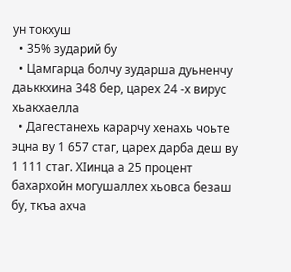ун токхуш
  • 35% зударий бу
  • Цамгарца болчу зударша дуьненчу даьккхина 348 бер, царех 24 -х вирус хьакхаелла
  • Дагестанехь карарчу хенахь чоьте эцна ву 1 657 стаг, царех дарба деш ву 1 111 стаг. ХIинца а 25 процент бахархойн могушаллех хьовса безаш бу, ткъа ахча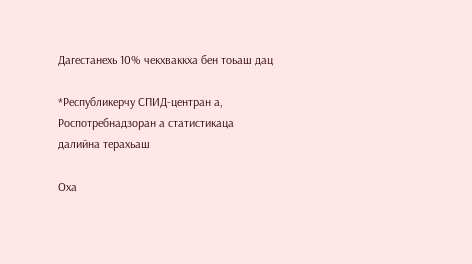Дагестанехь 10% чекхваккха бен тоьаш дац

*Республикерчу СПИД-центран а, Роспотребнадзоран а статистикаца далийна терахьаш

Оха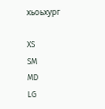хьоьхург

XS
SM
MD
LG